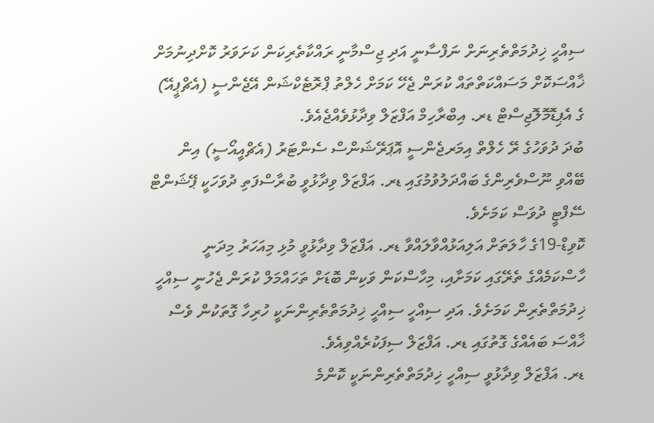ސިއްހީ ޚިދުމަތްތެރިނަށް ނަފްސާނީ އަދި ޖިސްމާނީ ރައްކާތެރިކަން ކަށަވަރު ކޮށްދިނުމަށް ޚާއްސަކޮށް މަސައްކަތްތައް ކުރަން ޖެހޭ ކަމަށް ހެލްތު ޕްރޮޓެކްޝަން އޭޖެންސީ (އެޗްޕީއޭ) ގެ އެޕިޑޮމޮލޮޖިސްޓް ޑރ. އިބްރާހިމް އަފްޒަލް ވިދާޅުވެއްޖެއެވެ.
ބުދަ ދުވަހުގެ ރޭ ހެލްތް އިމަރޖެންސީ އޮޕަރޭޝަންސް ސެންޓަރު (އެޗްއީއޯސީ) އިން ބޭއްވި ނޫސްވެރިންގެ ބައްދަލުވުމުގައި ޑރ. އަފްޒަލް ވިދާޅުވީ ބުރާސްފަތި ދުވަހަކީ ޕޭޝަންޓް ސޭފްޓީ ދުވަސް ކަމަށެވެ.
ކޮވިޑް-19ގެ ހާލަތަށް އަލިއަޅުއްވާލައްވާ ޑރ. އަފްޒަލް ވިދާޅުވީ މުޅި މިއަހަރު މިދަނީ ހާސްކަމެއްގެ ތެރޭގައި ކަމަށާއި، މިހާސްކަން ވަކިން ބޮޑަށް ތަހައްމަލް ކުރަން ޖެހުނީ ސިއްހީ ޚިދުމަތްތެރިން ކަމަށެވެ. އަދި ސިއްހީ ސިއްހީ ޚިދުމަތްތެރިންނަކީ ހުރިހާ ގޮތަކުން ވެސް ޚާއްސަ ބައެއްގެ ގޮތުގައި ޑރ. އަފްޒަލް ސިފަކުރެއްވިއެވެ.
ޑރ. އަފްޒަލް ވިދާޅުވީ ސިއްހީ ޚިދުމަތްތެރިންނަކީ ކޮންމެ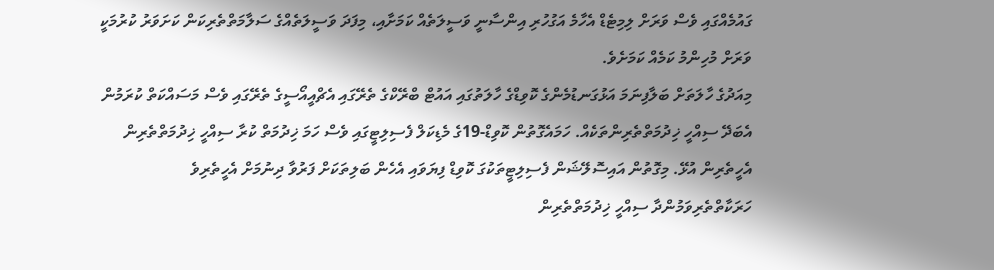ގައުމެއްގައި ވެސް ވަރަށް ލިމިޓެޑް އެހާމެ އަގުހުރި އިންސާނީ ވަސީލަތެއް ކަމަށާއި، މިފަދަ ވަސީލަތެއްގެ ސަލާމަތްތެރިކަން ކަށަވަރު ކުރުމަކީ ވަރަށް މުހިންމު ކަމެއް ކަމަށެވެ.
މިއަދުގެ ހާލަތަށް ބަލާފިނަމަ އަޅުގަނޑުމެންގެ ކޮވިޑްގެ ހާލަތުގައި އައުޓް ބްރޭކްގެ ތެރޭގައި އެޗްއީއޯސީގެ ތެރޭގައި ވެސް މަސައްކަތް ކުރަމުން އެބަދޭ ސިއްހީ ޚިދުމަތްތެރިންތަކެއް. ހަމައެގޮތުން ކޮވިޑް-19ގެ މެޑިކަލް ފެސިލިޓީގައި ވެސް ހަމަ ޚިދުމަތް ކުރާ ސިއްހީ ޚިދުމަތްތެރިން އެހީތެރިން އުޅޭ. މިގޮތުން އައިސޮލޭޝަން ފެސިލިޓީތަކުގަ ކޮވިޑް ފިޔަވައި އެހެން ބަލިތަކަށް ފަރުވާ ދިނުމަށް އެހީތެރިވެ ހަރަކާތްތެރިވަމުންދާ ސިއްހީ ޚިދުމަތްތެރިން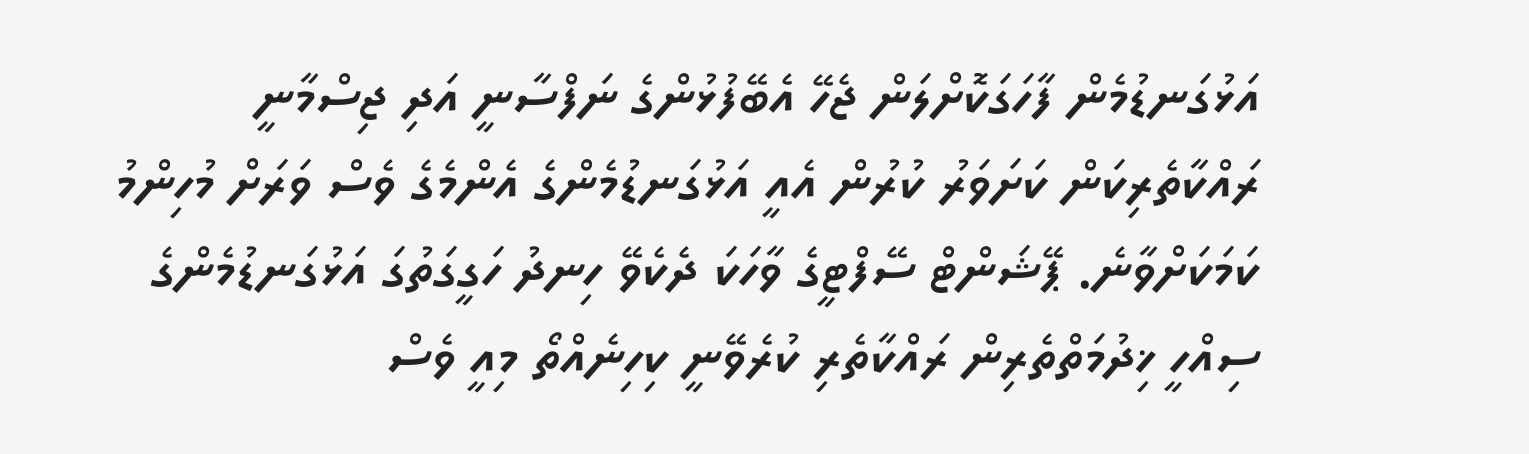އަޅުގަނޑުމެން ފާހަގަކޮށްލަން ޖެހޭ އެބޭފުޅުންގެ ނަފްސާނީ އަދި ޖިސްމާނީ ރައްކާތެރިކަން ކަށަވަރު ކުރުން އެއީ އަޅުގަނޑުމެންގެ އެންމެގެ ވެސް ވަރަށް މުހިންމު ކަމަކަށްވާނެ. ޕޭޝަންޓް ސޭފްޓީގެ ވާހަކަ ދެކެވޭ ހިނދު ހަގީގަތުގަ އަޅުގަނޑުމެންގެ ސިއްހީ ޚިދުމަތްތެރިން ރައްކާތެރި ކުރެވޭނީ ކިހިނެއްތޯ މިއީ ވެސް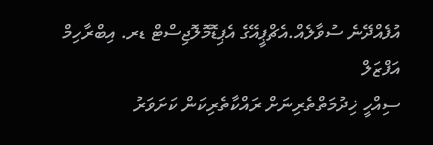އުފެއްދޭނެ ސުވާލެއް.އެޗްޕީއޭގެ އެޕިޑޮމޮލޮޖިސްޓް ޑރ. އިބްރާހިމް އަފްޒަލް
ސިއްހީ ޚިދުމަތްތެރިނަށް ރައްކާތެރިކަން ކަށަވަރު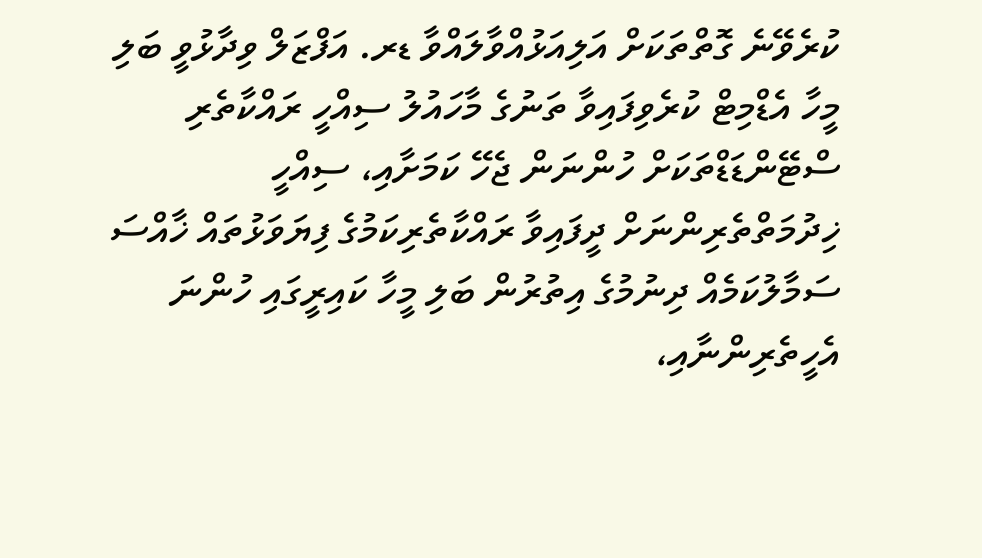ކުރެވޭނެ ގޮތްތަކަށް އަލިއަޅުއްވާލައްވާ ޑރ. އަފްޒަލް ވިދާޅުވީ ބަލި މީހާ އެޑްމިޓް ކުރެވިފައިވާ ތަނުގެ މާހައުލު ސިއްހީ ރައްކާތެރި ސްޓޭންޑަޑްތަކަށް ހުންނަން ޖެހޭ ކަމަށާއި، ސިއްހީ ޚިދުމަތްތެރިންނަށް ދީފައިވާ ރައްކާތެރިކަމުގެ ފިޔަވަޅުތައް ޚާއްސަ ސަމާލުކަމެއް ދިނުމުގެ އިތުރުން ބަލި މީހާ ކައިރީގައި ހުންނަ އެހީތެރިންނާއި،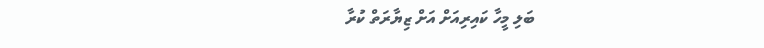ބަލި މީހާ ކައިރިއަށް އަށް ޒިޔާރަތް ކުރާ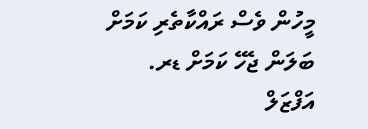މީހުން ވެސް ރައްކާތެރި ކަމަށް ބަލަން ޖެހޭ ކަމަށް ޑރ. އަފްޒަލް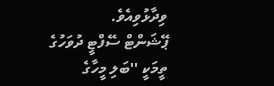ވިދާޅުވިއެވެ.
ޕޭޝަންޓް ސޭފްޓީ ދުވަހުގެ ތީމަކީ ''ބަލި މީހާގެ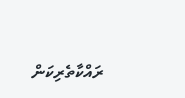ރައްކާތެރިކަން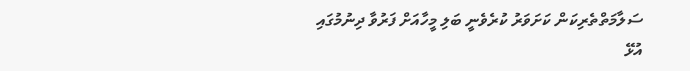ސަލާމަތްތެރިކަން ކަށަވަރު ކުރެވެނީ ބަލި މީހާއަށް ފަރުވާ ދިނުމުގައި އުޅޭ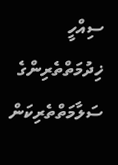ސިއްހީ ޚިދުމަތްތެރިންގެ ސަލާމަތްތެރިކަން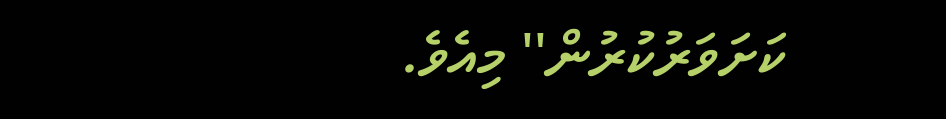ކަށަވަރުކުރުން'' މިއެވެ.